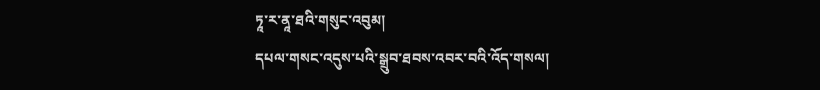ཏཱ་ར་ནཱ་ཐའི་གསུང་འབུམ།
དཔལ་གསང་འདུས་པའི་སྒྲུབ་ཐབས་འབར་བའི་འོད་གསལ།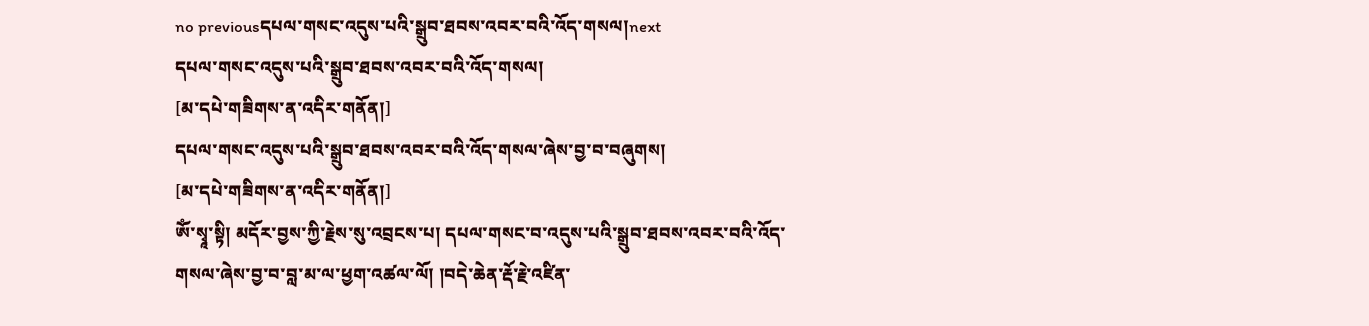no previousདཔལ་གསང་འདུས་པའི་སྒྲུབ་ཐབས་འབར་བའི་འོད་གསལ།next
དཔལ་གསང་འདུས་པའི་སྒྲུབ་ཐབས་འབར་བའི་འོད་གསལ།
[མ་དཔེ་གཟིགས་ན་འདིར་གནོན།]
དཔལ་གསང་འདུས་པའི་སྒྲུབ་ཐབས་འབར་བའི་འོད་གསལ་ཞེས་བྱ་བ་བཞུགས།
[མ་དཔེ་གཟིགས་ན་འདིར་གནོན།]
ཨོཾ་སྭཱ་སྟི། མདོར་བྱས་ཀྱི་རྗེས་སུ་འབྲངས་པ། དཔལ་གསང་བ་འདུས་པའི་སྒྲུབ་ཐབས་འབར་བའི་འོད་གསལ་ཞེས་བྱ་བ་བླ་མ་ལ་ཕྱག་འཚལ་ལོ། །བདེ་ཆེན་རྡོ་རྗེ་འཛིན་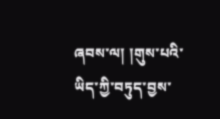ཞབས་ལ། །གུས་པའི་ཡིད་ཀྱི་བཏུད་བྱས་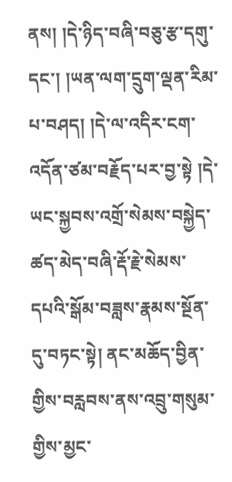ནས། །དེ་ཉིད་བཞི་བཅུ་རྩ་དགུ་དང་། །ཡན་ལག་དྲུག་ལྡན་རིམ་པ་བཤད། །དེ་ལ་འདིར་ངག་འདོན་ཙམ་བརྗོད་པར་བྱ་སྟེ །དེ་ཡང་སྐྱབས་འགྲོ་སེམས་བསྐྱེད་ཚད་མེད་བཞི་རྡོ་རྗེ་སེམས་དཔའི་སྒོམ་བཟླས་རྣམས་སྔོན་དུ་བཏང་སྟེ། ནང་མཆོད་བྱིན་གྱིས་བརླབས་ནས་འབྲུ་གསུམ་གྱིས་མྱང་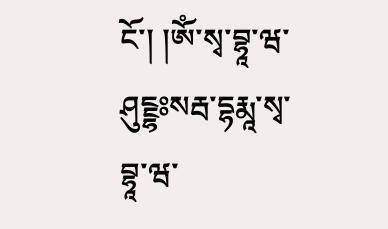ངོ་། །ཨོཾ་སྭ་བྷཱ་ཝ་ཤུངྔྷཿསརྦ་དྷརྨཱ་སྭ་བྷཱ་ཝ་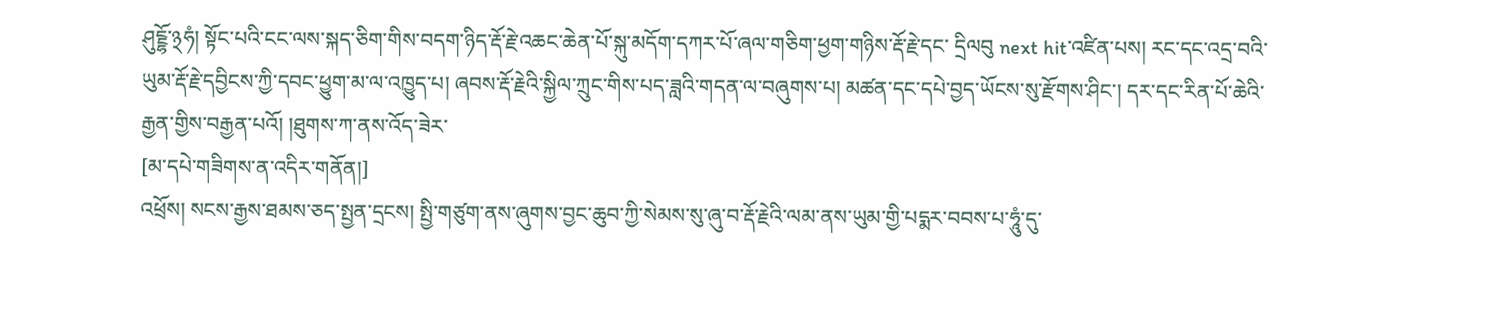ཤུངྔྷོ་྅ཧཾ། སྟོང་པའི་ངང་ལས་སྐད་ཅིག་གིས་བདག་ཉིད་རྡོ་རྗེ་འཆང་ཆེན་པོ་སྐུ་མདོག་དཀར་པོ་ཞལ་གཅིག་ཕྱག་གཉིས་རྡོ་རྗེ་དང་ དྲིལབུ next hit་འཛིན་པས། རང་དང་འདྲ་བའི་ཡུམ་རྡོ་རྗེ་དབྱིངས་ཀྱི་དབང་ཕྱུག་མ་ལ་འཁྱུད་པ། ཞབས་རྡོ་རྗེའི་སྐྱིལ་ཀྲུང་གིས་པད་ཟླའི་གདན་ལ་བཞུགས་པ། མཚན་དང་དཔེ་བྱད་ཡོངས་སུ་རྫོགས་ཤིང་། དར་དང་རིན་པོ་ཆེའི་རྒྱན་གྱིས་བརྒྱན་པའོ། །ཐུགས་ཀ་ནས་འོད་ཟེར་
[མ་དཔེ་གཟིགས་ན་འདིར་གནོན།]
འཕྲོས། སངས་རྒྱས་ཐམས་ཅད་སྤྱན་དྲངས། སྤྱི་གཙུག་ནས་ཞུགས་བྱང་ཆུབ་ཀྱི་སེམས་སུ་ཞུ་བ་རྡོ་རྗེའི་ལམ་ནས་ཡུམ་གྱི་པདྨར་བབས་པ་ཧཱུཾ་དུ་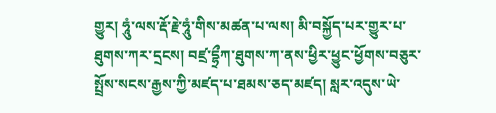གྱུར། ཧཱུཾ་ལས་རྡོ་རྗེ་ཧཱུཾ་གིས་མཚན་པ་ལས། མི་བསྐྱོད་པར་གྱུར་པ་ཐུགས་ཀར་དྲངས། བཛྲ་དྷྲྀཀ་ཐུགས་ཀ་ནས་ཕྱིར་ཕྱུང་ཕྱོགས་བཅུར་སྤྲོས་སངས་རྒྱས་ཀྱི་མཛད་པ་ཐམས་ཅད་མཛད། སླར་འདུས་ཡེ་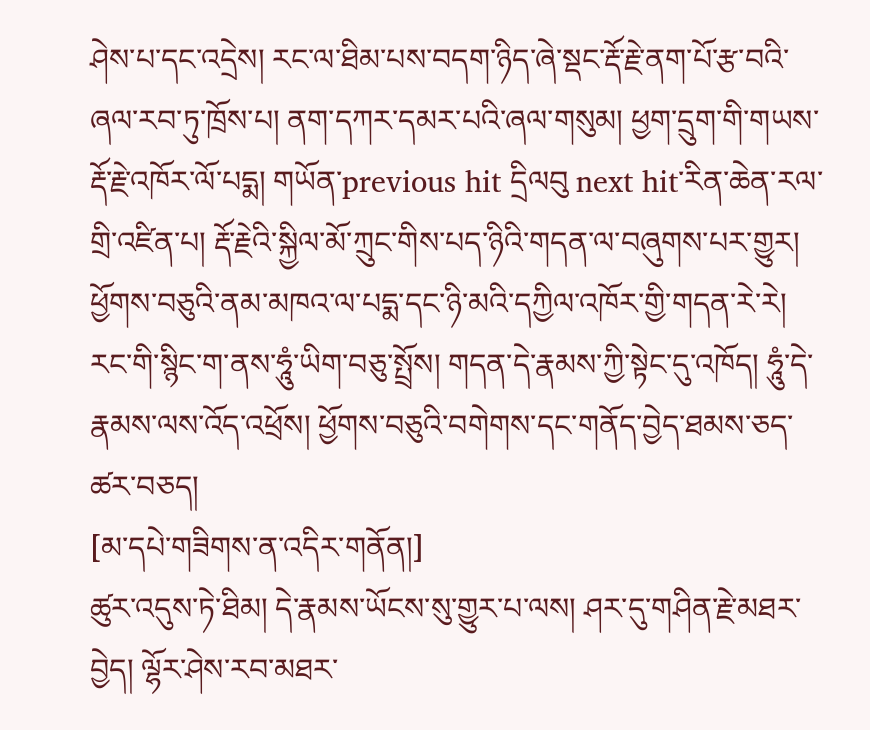ཤེས་པ་དང་འདྲེས། རང་ལ་ཐིམ་པས་བདག་ཉིད་ཞེ་སྡང་རྡོ་རྗེ་ནག་པོ་རྩ་བའི་ཞལ་རབ་ཏུ་ཁྲོས་པ། ནག་དཀར་དམར་པའི་ཞལ་གསུམ། ཕྱག་དྲུག་གི་གཡས་རྡོ་རྗེ་འཁོར་ལོ་པདྨ། གཡོན་previous hit དྲིལབུ next hit་རིན་ཆེན་རལ་གྲི་འཛིན་པ། རྡོ་རྗེའི་སྐྱིལ་མོ་ཀྲུང་གིས་པད་ཉིའི་གདན་ལ་བཞུགས་པར་གྱུར། ཕྱོགས་བཅུའི་ནམ་མཁའ་ལ་པདྨ་དང་ཉི་མའི་དཀྱིལ་འཁོར་གྱི་གདན་རེ་རེ། རང་གི་སྙིང་ག་ནས་ཧཱུཾ་ཡིག་བཅུ་སྤྲོས། གདན་དེ་རྣམས་ཀྱི་སྟེང་དུ་འཁོད། ཧཱུཾ་དེ་རྣམས་ལས་འོད་འཕྲོས། ཕྱོགས་བཅུའི་བགེགས་དང་གནོད་བྱེད་ཐམས་ཅད་ཚར་བཅད།
[མ་དཔེ་གཟིགས་ན་འདིར་གནོན།]
ཚུར་འདུས་ཏེ་ཐིམ། དེ་རྣམས་ཡོངས་སུ་གྱུར་པ་ལས། ཤར་དུ་གཤིན་རྗེ་མཐར་བྱེད། ལྷོར་ཤེས་རབ་མཐར་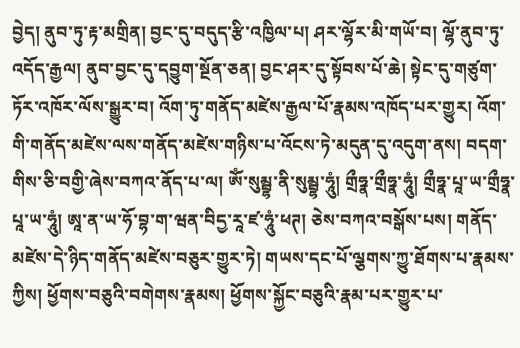བྱེད། ནུབ་ཏུ་རྟ་མགྲིན། བྱང་དུ་བདུད་རྩི་འཁྱིལ་པ། ཤར་ལྷོར་མི་གཡོ་བ། ལྷོ་ནུབ་ཏུ་འདོད་རྒྱལ། ནུབ་བྱང་དུ་དབྱུག་སྔོན་ཅན། བྱང་ཤར་དུ་སྟོབས་པོ་ཆེ། སྟེང་དུ་གཙུག་ཏོར་འཁོར་ལོས་སྒྱུར་བ། འོག་ཏུ་གནོད་མཛེས་རྒྱལ་པོ་རྣམས་འཁོད་པར་གྱུར། འོག་གི་གནོད་མཛེས་ལས་གནོད་མཛེས་གཉིས་པ་འོངས་ཏེ་མདུན་དུ་འདུག་ནས། བདག་གིས་ཅི་བགྱི་ཞེས་བཀའ་ནོད་པ་ལ། ཨོཾ་སུམྦྷ་ནི་སུམྦྷ་ཧཱུཾ། གྲྀཧྣ་གྲྀཧྣ་ཧཱུཾ། གྲྀཧྣ་པཱ་ཡ་གྲྀཧྣ་པཱ་ཡ་ཧཱུཾ། ཨཱ་ན་ཡ་ཧོ་བྷ་ག་ཝན་བིདྱ་རཱ་ཛ་ཧཱུཾ་ཕཊ། ཅེས་བཀའ་བསྒོས་པས། གནོད་མཛེས་དེ་ཉིད་གནོད་མཛེས་བཅུར་གྱུར་ཏེ། གཡས་དང་པོ་ལྕགས་ཀྱུ་ཐོགས་པ་རྣམས་ཀྱིས། ཕྱོགས་བཅུའི་བགེགས་རྣམས། ཕྱོགས་སྐྱོང་བཅུའི་རྣམ་པར་གྱུར་པ་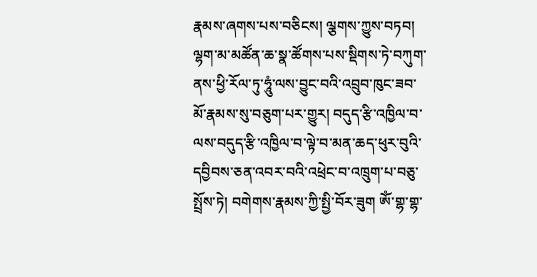རྣམས་ཞགས་པས་བཅིངས། ལྕགས་ཀྱུས་བཏབ། ལྷག་མ་མཚོན་ཆ་སྣ་ཚོགས་པས་སྡིགས་ཏེ་བཀུག་ནས་ཕྱི་རོལ་ཏུ་ཧཱུཾ་ལས་བྱུང་བའི་འབྲུབ་ཁུང་ཟབ་མོ་རྣམས་སུ་བཅུག་པར་གྱུར། བདུད་རྩི་འཁྱིལ་བ་ལས་བདུད་རྩི་འཁྱིལ་བ་ལྟེ་བ་མན་ཆད་ཕུར་བུའི་དབྱིབས་ཅན་འབར་བའི་འཕྲེང་བ་འཁྲུག་པ་བཅུ་སྤྲོས་ཏེ། བགེགས་རྣམས་ཀྱི་སྤྱི་བོར་ཟུག ཨོཾ་གྷ་གྷ་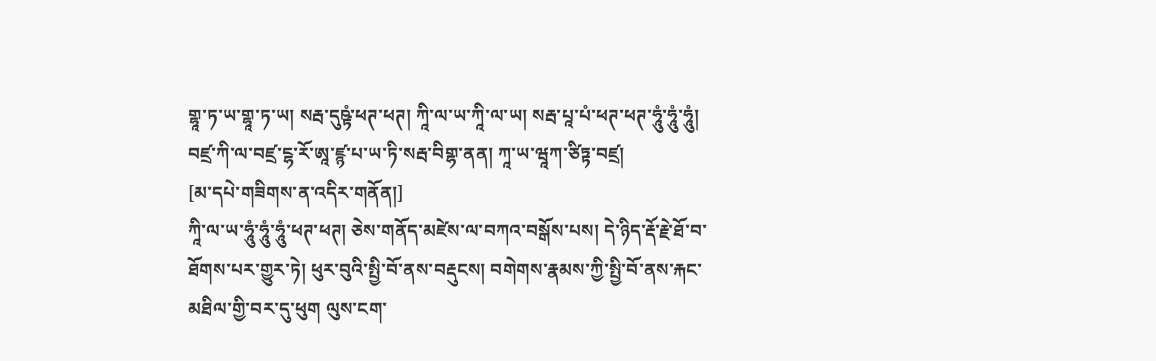གྷཱ་ཏ་ཡ་གྷཱ་ཏ་ཡ། སརྦ་དུཥྟཾ་ཕཊ་ཕཊ། ཀཱི་ལ་ཡ་ཀཱི་ལ་ཡ། སརྦ་པཱ་པཾ་ཕཊ་ཕཊ་ཧཱུཾ་ཧཱུཾ་ཧཱུཾ། བཛྲ་ཀི་ལ་བཛྲ་ངྷ་རོ་ཨཱ་ཛྙ་པ་ཡ་ཏི་སརྦ་བིགྷ་ནན། ཀཱ་ཡ་ཝཱཀ་ཙིཏྟ་བཛྲ།
[མ་དཔེ་གཟིགས་ན་འདིར་གནོན།]
ཀཱི་ལ་ཡ་ཧཱུཾ་ཧཱུཾ་ཧཱུཾ་ཕཊ་ཕཊ། ཅེས་གནོད་མཛེས་ལ་བཀའ་བསྒོས་པས། དེ་ཉིད་རྡོ་རྗེ་ཐོ་བ་ཐོགས་པར་གྱུར་ཏེ། ཕུར་བུའི་སྤྱི་བོ་ནས་བརྡུངས། བགེགས་རྣམས་ཀྱི་སྤྱི་བོ་ནས་རྐང་མཐིལ་གྱི་བར་དུ་ཕུག ལུས་ངག་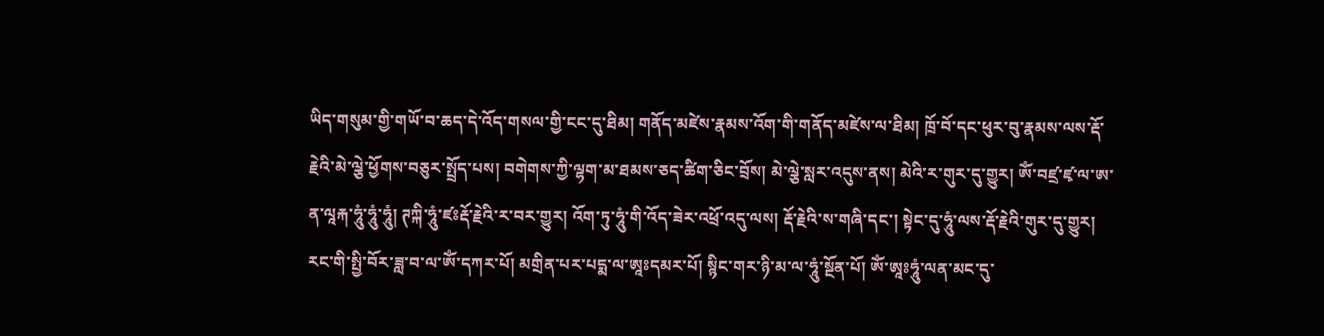ཡིད་གསུམ་གྱི་གཡོ་བ་ཆད་དེ་འོད་གསལ་གྱི་ངང་དུ་ཐིམ། གནོད་མཛེས་རྣམས་འོག་གི་གནོད་མཛེས་ལ་ཐིམ། ཁྲོ་བོ་དང་ཕུར་བུ་རྣམས་ལས་རྡོ་རྗེའི་མེ་ལྕེ་ཕྱོགས་བཅུར་སྤྲོད་པས། བགེགས་ཀྱི་ལྷག་མ་ཐམས་ཅད་ཚིག་ཅིང་བྲོས། མེ་ལྕེ་སླར་འདུས་ནས། མེའི་ར་གུར་དུ་གྱུར། ཨོཾ་བཛྲ་ཛྭ་ལ་ཨ་ན་ལཱརྐ་ཧཱུཾ་ཧཱུཾ་ཧཱུཾ། ཊཀྐི་ཧཱུཾ་ཛཿརྡོ་རྗེའི་ར་བར་གྱུར། འོག་ཏུ་ཧཱུཾ་གི་འོད་ཟེར་འཕྲོ་འདུ་ལས། རྡོ་རྗེའི་ས་གཞི་དང་། སྟེང་དུ་ཧཱུཾ་ལས་རྡོ་རྗེའི་གུར་དུ་གྱུར། རང་གི་སྤྱི་བོར་ཟླ་བ་ལ་ཨོཾ་དཀར་པོ། མགྲིན་པར་པདྨ་ལ་ཨཱཿདམར་པོ། སྙིང་གར་ཉི་མ་ལ་ཧཱུཾ་སྔོན་པོ། ཨོཾ་ཨཱཿཧཱུཾ་ལན་མང་དུ་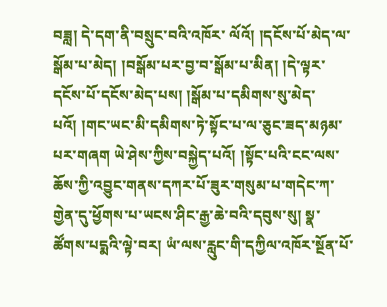བཟླ། དེ་དག་ནི་བསྲུང་བའི་འཁོར་ ལོའོ། །དངོས་པོ་མེད་ལ་སྒོམ་པ་མེད། །བསྒོམ་པར་བྱ་བ་སྒོམ་པ་མིན། །དེ་ལྟར་དངོས་པོ་དངོས་མེད་པས། །སྒོམ་པ་དམིགས་སུ་མེད་པའོ། །གང་ཡང་མི་དམིགས་ཏེ་སྟོང་པ་ལ་ཅུང་ཟད་མཉམ་པར་གཞག ཡེ་ཤེས་ཀྱིས་བསྐྱེད་པའོ། །སྟོང་པའི་ངང་ལས་ཆོས་ཀྱི་འབྱུང་གནས་དཀར་པོ་ཟུར་གསུམ་པ་གདེང་ཀ་གྱེན་དུ་ཕྱོགས་པ་ཡངས་ཤིང་རྒྱ་ཆེ་བའི་དབུས་སུ། སྣ་ཚོགས་པདྨའི་ལྟེ་བར། ཡཾ་ལས་རླུང་གི་དཀྱིལ་འཁོར་སྔོན་པོ་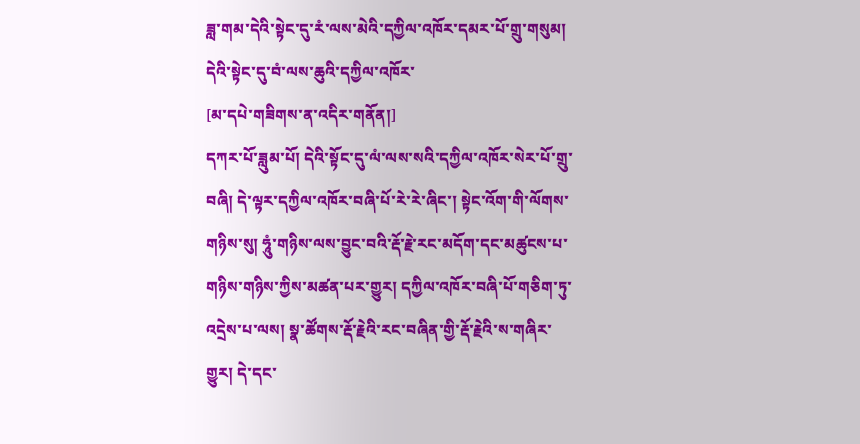ཟླ་གམ་དེའི་སྟེང་དུ་རཾ་ལས་མེའི་དཀྱིལ་འཁོར་དམར་པོ་གྲུ་གསུམ། དེའི་སྟེང་དུ་བཾ་ལས་ཆུའི་དཀྱིལ་འཁོར་
[མ་དཔེ་གཟིགས་ན་འདིར་གནོན།]
དཀར་པོ་ཟླུམ་པོ། དེའི་སྟོང་དུ་ལཾ་ལས་སའི་དཀྱིལ་འཁོར་སེར་པོ་གྲུ་བཞི། དེ་ལྟར་དཀྱིལ་འཁོར་བཞི་པོ་རེ་རེ་ཞིང་། སྟེང་འོག་གི་ལོགས་གཉིས་སུ། ཧཱུཾ་གཉིས་ལས་བྱུང་བའི་རྡོ་རྗེ་རང་མདོག་དང་མཚུངས་པ་གཉིས་གཉིས་ཀྱིས་མཚན་པར་གྱུར། དཀྱིལ་འཁོར་བཞི་པོ་གཅིག་ཏུ་འདྲེས་པ་ལས། སྣ་ཚོགས་རྡོ་རྗེའི་རང་བཞིན་གྱི་རྡོ་རྗེའི་ས་གཞིར་གྱུར། དེ་དང་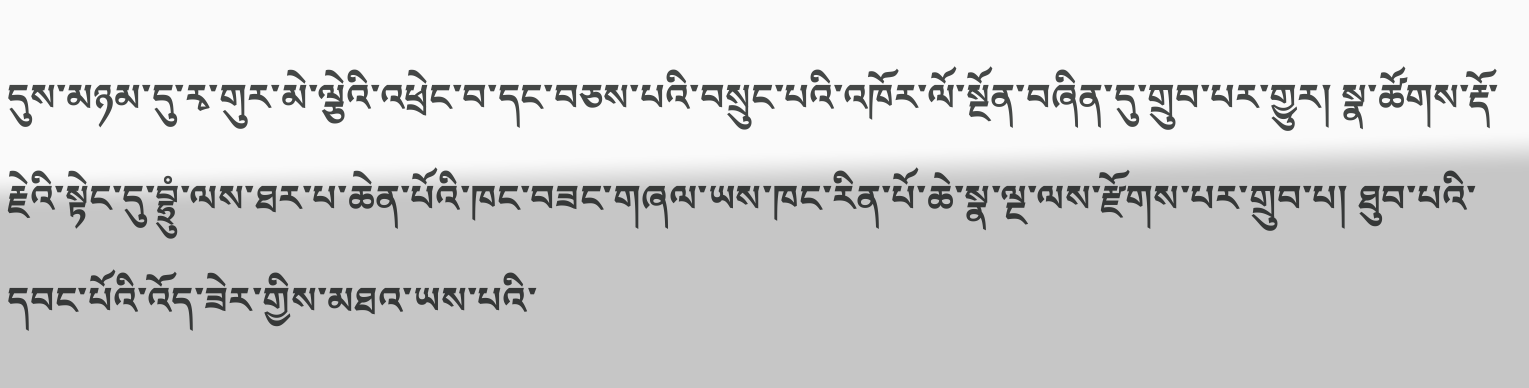དུས་མཉམ་དུ་རྭ་གུར་མེ་ལྕེའི་འཕྲེང་བ་དང་བཅས་པའི་བསྲུང་པའི་འཁོར་ལོ་སྔོན་བཞིན་དུ་གྲུབ་པར་གྱུར། སྣ་ཚོགས་རྡོ་རྗེའི་སྟེང་དུ་བྷྲུཾ་ལས་ཐར་པ་ཆེན་པོའི་ཁང་བཟང་གཞལ་ཡས་ཁང་རིན་པོ་ཆེ་སྣ་ལྔ་ལས་རྫོགས་པར་གྲུབ་པ། ཐུབ་པའི་དབང་པོའི་འོད་ཟེར་གྱིས་མཐའ་ཡས་པའི་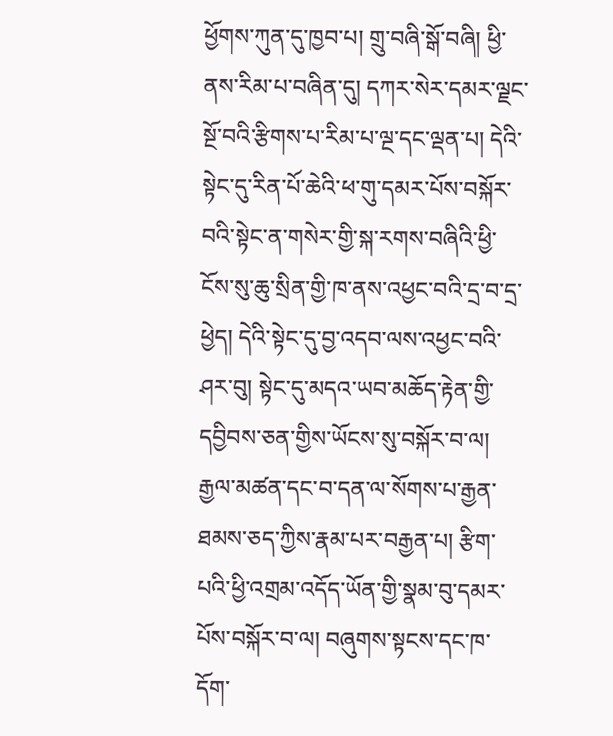ཕྱོགས་ཀུན་དུ་ཁྱབ་པ། གྲུ་བཞི་སྒོ་བཞི། ཕྱི་ནས་རིམ་པ་བཞིན་དུ། དཀར་སེར་དམར་ལྗང་སྔོ་བའི་རྩིགས་པ་རིམ་པ་ལྔ་དང་ལྡན་པ། དེའི་སྟེང་དུ་རིན་པོ་ཆེའི་ཕ་གུ་དམར་པོས་བསྐོར་བའི་སྟེང་ན་གསེར་གྱི་སྐ་རགས་བཞིའི་ཕྱི་ངོས་སུ་ཆུ་སྲིན་གྱི་ཁ་ནས་འཕྱང་བའི་དྲ་བ་དྲ་ཕྱེད། དེའི་སྟེང་དུ་བྱ་འདབ་ལས་འཕྱང་བའི་ཤར་བུ། སྟེང་དུ་མདའ་ཡབ་མཆོད་རྟེན་གྱི་དབྱིབས་ཅན་གྱིས་ཡོངས་སུ་བསྐོར་བ་ལ། རྒྱལ་མཚན་དང་བ་དན་ལ་སོགས་པ་རྒྱན་ཐམས་ཅད་ཀྱིས་རྣམ་པར་བརྒྱན་པ། རྩིག་པའི་ཕྱི་འགྲམ་འདོད་ཡོན་གྱི་སྣམ་བུ་དམར་པོས་བསྐོར་བ་ལ། བཞུགས་སྟངས་དང་ཁ་དོག་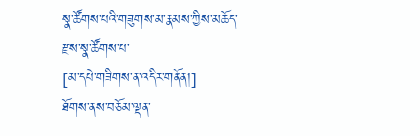སྣ་ཚོགས་པའི་གཟུགས་མ་རྣམས་ཀྱིས་མཆོད་རྫས་སྣ་ཚོགས་པ་
[མ་དཔེ་གཟིགས་ན་འདིར་གནོན།]
ཐོགས་ནས་བཅོམ་ལྡན་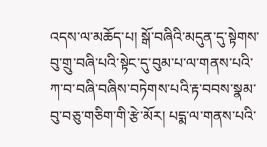འདས་ལ་མཆོད་པ། སྒོ་བཞིའི་མདུན་དུ་སྟེགས་བུ་གྲུ་བཞི་པའི་སྟེང་དུ་བུམ་པ་ལ་གནས་པའི་ཀ་བ་བཞི་བཞིས་བཏེགས་པའི་རྟ་བབས་སྣམ་བུ་བཅུ་གཅིག་གི་རྩེ་མོར། པདྨ་ལ་གནས་པའི་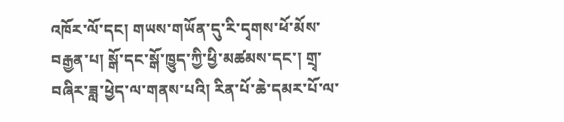འཁོར་ལོ་དང། གཡས་གཡོན་དུ་རི་དྭགས་ཕོ་མོས་བརྒྱན་པ། སྒོ་དང་སྒོ་ཁྱུད་ཀྱི་ཕྱི་མཚམས་དང་། གྲྭ་བཞིར་ཟླ་ཕྱེད་ལ་གནས་པའི། རིན་པོ་ཆེ་དམར་པོ་ལ་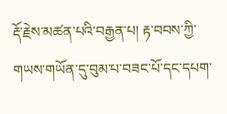རྡོ་རྗེས་མཚན་པའི་བརྒྱན་པ། རྟ་བབས་ཀྱི་གཡས་གཡོན་དུ་བུམ་པ་བཟང་པོ་དང་དཔག་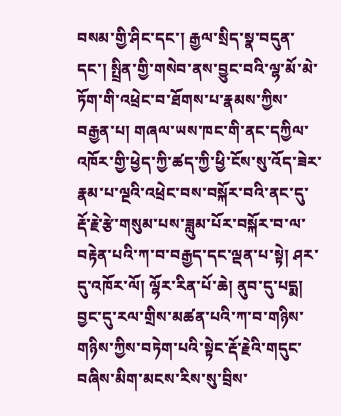བསམ་གྱི་ཤིང་དང་། རྒྱལ་སྲིད་སྣ་བདུན་དང་། སྤྲིན་གྱི་གསེབ་ནས་བྱུང་བའི་ལྷ་མོ་མེ་ཏོག་གི་འཕྲེང་བ་ཐོགས་པ་རྣམས་ཀྱིས་བརྒྱན་པ། གཞལ་ཡས་ཁང་གི་ནང་དཀྱིལ་འཁོར་གྱི་ཕྱེད་ཀྱི་ཚད་ཀྱི་ཕྱི་ངོས་སུ་འོད་ཟེར་རྣམ་པ་ལྔའི་འཕྲེང་བས་བསྐོར་བའི་ནང་དུ་རྡོ་རྗེ་རྩེ་གསུམ་པས་ཟླུམ་པོར་བསྐོར་བ་ལ་བརྟེན་པའི་ཀ་བ་བརྒྱད་དང་ལྡན་པ་སྟེ། ཤར་དུ་འཁོར་ལོ། ལྷོར་རིན་པོ་ཆེ། ནུབ་དུ་པདྨ། བྱང་དུ་རལ་གྲིས་མཚན་པའི་ཀ་བ་གཉིས་གཉིས་ཀྱིས་བཏེག་པའི་སྟེང་རྡོ་རྗེའི་གདུང་བཞིས་མིག་མངས་རིས་སུ་བྲིས་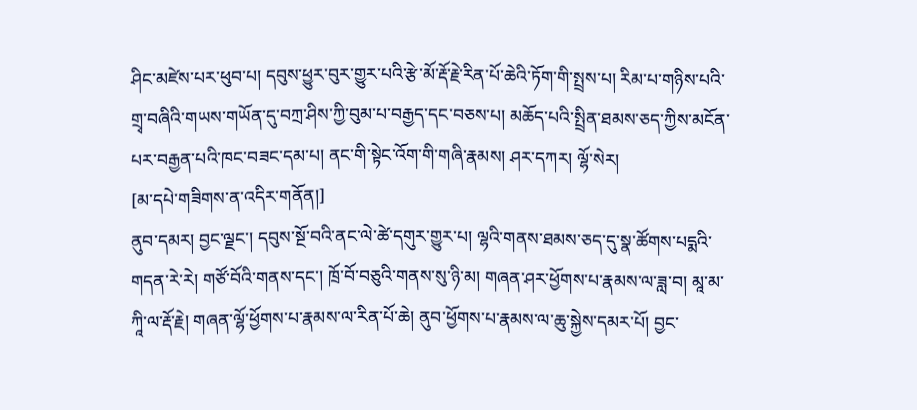ཤིང་མཛེས་པར་ཕུབ་པ། དབུས་ཕྱུར་བུར་གྱུར་པའི་རྩེ་མོ་རྡོ་རྗེ་རིན་པོ་ཆེའི་ཏོག་གི་སྤྲས་པ། རིམ་པ་གཉིས་པའི་གྲྭ་བཞིའི་གཡས་གཡོན་དུ་བཀྲ་ཤིས་ཀྱི་བུམ་པ་བརྒྱད་དང་བཅས་པ། མཆོད་པའི་སྤྲིན་ཐམས་ཅད་ཀྱིས་མངོན་པར་བརྒྱན་པའི་ཁང་བཟང་དམ་པ། ནང་གི་སྟེང་འོག་གི་གཞི་རྣམས། ཤར་དཀར། ལྷོ་སེར།
[མ་དཔེ་གཟིགས་ན་འདིར་གནོན།]
ནུབ་དམར། བྱང་ལྗང་། དབུས་སྔོ་བའི་ནང་ལེ་ཚེ་དགུར་གྱུར་པ། ལྷའི་གནས་ཐམས་ཅད་དུ་སྣ་ཚོགས་པདྨའི་གདན་རེ་རེ། གཙོ་བོའི་གནས་དང་། ཁྲོ་བོ་བཅུའི་གནས་སུ་ཉི་མ། གཞན་ཤར་ཕྱོགས་པ་རྣམས་ལ་ཟླ་བ། མཱ་མ་ཀཱི་ལ་རྡོ་རྗེ། གཞན་ལྷོ་ཕྱོགས་པ་རྣམས་ལ་རིན་པོ་ཆེ། ནུབ་ཕྱོགས་པ་རྣམས་ལ་ཆུ་སྐྱེས་དམར་པོ། བྱང་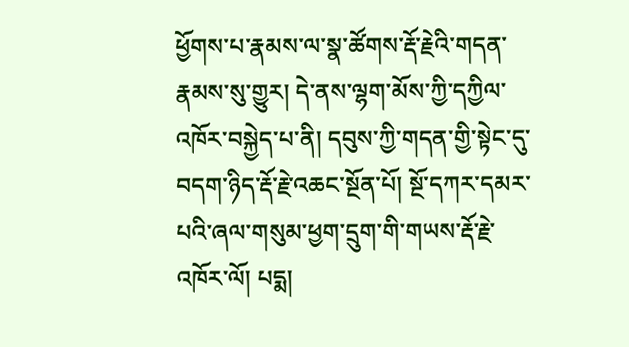ཕྱོགས་པ་རྣམས་ལ་སྣ་ཚོགས་རྡོ་རྗེའི་གདན་རྣམས་སུ་གྱུར། དེ་ནས་ལྷག་མོས་ཀྱི་དཀྱིལ་འཁོར་བསྐྱེད་པ་ནི། དབུས་ཀྱི་གདན་གྱི་སྟེང་དུ་བདག་ཉིད་རྡོ་རྗེ་འཆང་སྔོན་པོ། སྔོ་དཀར་དམར་པའི་ཞལ་གསུམ་ཕྱག་དྲུག་གི་གཡས་རྡོ་རྗེ་འཁོར་ལོ། པདྨ།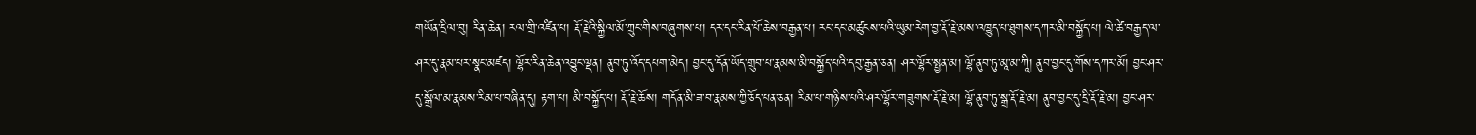གཡོན་དྲིལ་བུ། རིན་ཆེན། རལ་གྲི་འཛིན་པ། རྡོ་རྗེའི་སྐྱིལ་མོ་ཀྲུང་གིས་བཞུགས་པ། དར་དང་རིན་པོ་ཆེས་བརྒྱན་པ། རང་དང་མཚུངས་པའི་ཡུམ་རེག་བྱ་རྡོ་རྗེ་མས་འཁྱུད་པ་ཐུགས་དཀར་མི་བསྐྱོད་པ། ལེ་ཚེ་བརྒྱད་ལ་ཤར་དུ་རྣམ་པར་སྣང་མཛད། ལྷོར་རིན་ཆེན་འབྱུང་ལྡན། ནུབ་ཏུ་འོད་དཔག་མེད། བྱང་དུ་དོན་ཡོད་གྲུབ་པ་རྣམས་མི་བསྐྱོད་པའི་དབུ་རྒྱན་ཅན། ཤར་ལྷོར་སྤྱན་མ། ལྷོ་ནུབ་ཏུ་མཱ་མ་ཀཱི། ནུབ་བྱང་དུ་གོས་དཀར་མོ། བྱང་ཤར་དུ་སྒྲོལ་མ་རྣམས་རིམ་པ་བཞིན་དུ། རྟག་པ། མི་བསྐྱོད་པ། རྡོ་རྗེ་ཆོས། གདོན་མི་ཟ་བ་རྣམས་ཀྱི་ཅོད་པན་ཅན། རིམ་པ་གཉིས་པའི་ཤར་ལྷོར་གཟུགས་རྡོ་རྗེ་མ། ལྷོ་ནུབ་ཏུ་སྒྲ་རྡོ་རྗེ་མ། ནུབ་བྱང་དུ་དྲི་རྡོ་རྗེ་མ། བྱང་ཤར་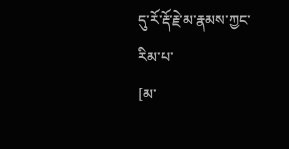དུ་རོ་རྡོ་རྗེ་མ་རྣམས་ཀྱང་རིམ་པ་
[མ་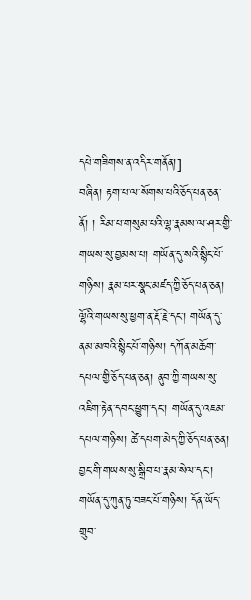དཔེ་གཟིགས་ན་འདིར་གནོན།]
བཞིན། རྟག་པ་ལ་སོགས་པའི་ཅོད་པན་ཅན་ནོ། ། རིམ་པ་གསུམ་པའི་ལྷ་རྣམས་ལ་ཤར་གྱི་གཡས་སུ་བྱམས་པ། གཡོན་དུ་སའི་སྙིང་པོ་གཉིས། རྣམ་པར་སྣང་མཛད་ཀྱི་ཅོད་པན་ཅན། ལྷོའི་གཡས་སུ་ཕྱག་ན་རྡོ་རྗེ་དང་། གཡོན་དུ་ནམ་མཁའི་སྙིང་པོ་གཉིས། དཀོན་མཆོག་དཔལ་གྱི་ཅོད་པན་ཅན། ནུབ་ཀྱི་གཡས་སུ་འཇིག་རྟེན་དབང་ཕྱུག་དང་། གཡོན་དུ་འཇམ་དཔལ་གཉིས། ཚེ་དཔག་མེད་ཀྱི་ཅོད་པན་ཅན། བྱང་གི་གཡས་སུ་སྒྲིབ་པ་རྣམ་སེལ་དང་། གཡོན་དུ་ཀུན་ཏུ་བཟང་པོ་གཉིས། དོན་ཡོད་གྲུབ་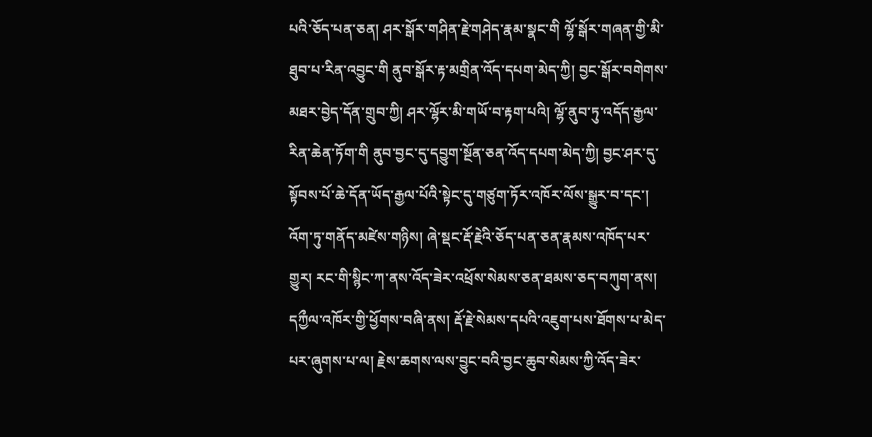པའི་ཅོད་པན་ཅན། ཤར་སྒོར་གཤིན་རྗེ་གཤེད་རྣམ་སྣང་གི ལྷོ་སྒོར་གཞན་གྱི་མི་ཐུབ་པ་རིན་འབྱུང་གི ནུབ་སྒོར་རྟ་མགྲིན་འོད་དཔག་མེད་ཀྱི། བྱང་སྒོར་བགེགས་མཐར་བྱེད་དོན་གྲུབ་ཀྱི། ཤར་ལྷོར་མི་གཡོ་བ་རྟག་པའི། ལྷོ་ནུབ་ཏུ་འདོད་རྒྱལ་རིན་ཆེན་ཏོག་གི ནུབ་བྱང་དུ་དབྱུག་སྔོན་ཅན་འོད་དཔག་མེད་ཀྱི། བྱང་ཤར་དུ་སྟོབས་པོ་ཆེ་དོན་ཡོད་རྒྱལ་པོའི་སྟེང་དུ་གཙུག་ཏོར་འཁོར་ལོས་སྒྱུར་བ་དང་། འོག་ཏུ་གནོད་མཛེས་གཉིས། ཞེ་སྡང་རྡོ་རྗེའི་ཅོད་པན་ཅན་རྣམས་འཁོད་པར་གྱུར། རང་གི་སྙིང་ཀ་ནས་འོད་ཟེར་འཕྲོས་སེམས་ཅན་ཐམས་ཅད་བཀུག་ནས། དཀྱྀལ་འཁོར་གྱི་ཕྱོགས་བཞི་ནས། རྡོ་རྗེ་སེམས་དཔའི་འཇུག་པས་ཐོགས་པ་མེད་པར་ཞུགས་པ་ལ། རྗེས་ཆགས་ལས་བྱུང་བའི་བྱང་ཆུབ་སེམས་ཀྱི་འོད་ཟེར་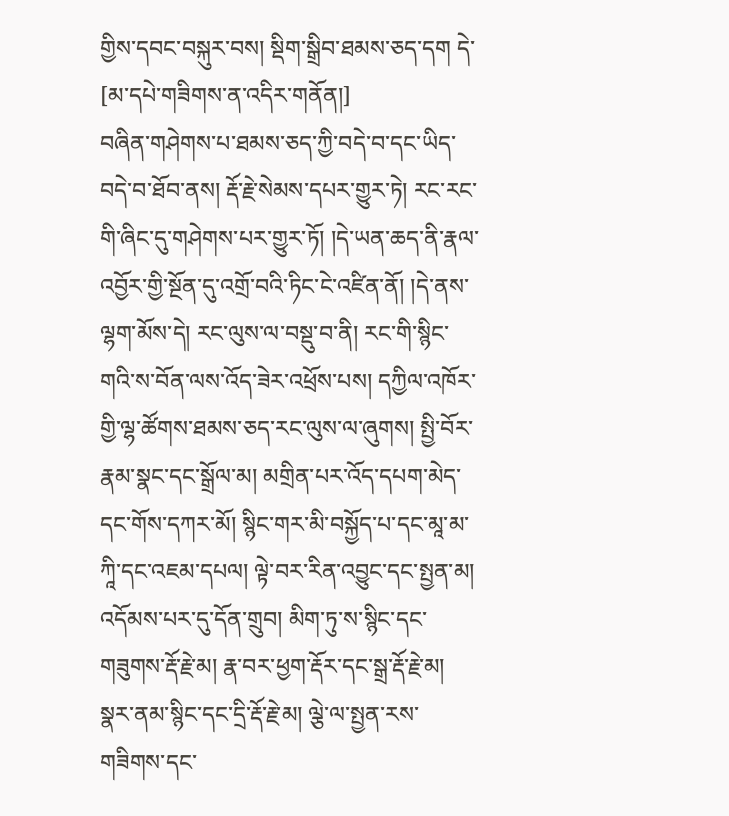གྱིས་དབང་བསྐུར་བས། སྡིག་སྒྲིབ་ཐམས་ཅད་དག དེ་
[མ་དཔེ་གཟིགས་ན་འདིར་གནོན།]
བཞིན་གཤེགས་པ་ཐམས་ཅད་ཀྱི་བདེ་བ་དང་ཡིད་བདེ་བ་ཐོབ་ནས། རྡོ་རྗེ་སེམས་དཔར་གྱུར་ཏེ། རང་རང་གི་ཞིང་དུ་གཤེགས་པར་གྱུར་ཏོ། །དེ་ཡན་ཆད་ནི་རྣལ་འབྱོར་གྱི་སྔོན་དུ་འགྲོ་བའི་ཏིང་ངེ་འཛིན་ནོ། །དེ་ནས་ལྷག་མོས་དེ། རང་ལུས་ལ་བསྡུ་བ་ནི། རང་གི་སྙིང་གའི་ས་བོན་ལས་འོད་ཟེར་འཕྲོས་པས། དཀྱིལ་འཁོར་གྱི་ལྷ་ཚོགས་ཐམས་ཅད་རང་ལུས་ལ་ཞུགས། སྤྱི་བོར་རྣམ་སྣང་དང་སྒྲོལ་མ། མགྲིན་པར་འོད་དཔག་མེད་དང་གོས་དཀར་མོ། སྙིང་གར་མི་བསྐྱོད་པ་དང་མཱ་མ་ཀཱི་དང་འཇམ་དཔལ། ལྟེ་བར་རིན་འབྱུང་དང་སྤྱན་མ། འདོམས་པར་དུ་དོན་གྲུབ། མིག་ཏུ་ས་སྙིང་དང་གཟུགས་རྡོ་རྗེ་མ། རྣ་བར་ཕྱག་རྡོར་དང་སྒྲ་རྡོ་རྗེ་མ། སྣར་ནམ་སྙིང་དང་དྲི་རྡོ་རྗེ་མ། ལྕེ་ལ་སྤྱན་རས་གཟིགས་དང་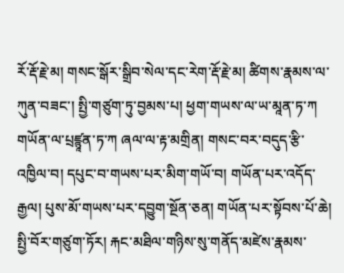རོ་རྡོ་རྗེ་མ། གསང་སྒོར་སྒྲིབ་སེལ་དང་རེག་རྡོ་རྗེ་མ། ཚིགས་རྣམས་ལ་ཀུན་བཟང་། སྤྱི་གཙུག་ཏུ་བྱམས་པ། ཕྱག་གཡས་ལ་ཡ་མཱན་ཏ་ཀ གཡོན་ལ་པྲཛྙཱན་ཏ་ཀ ཞལ་ལ་རྟ་མགྲིན། གསང་བར་བདུད་རྩི་འཁྱིལ་བ། དཔུང་བ་གཡས་པར་མིག་གཡོ་བ། གཡོན་པར་འདོད་རྒྱལ། པུས་མོ་གཡས་པར་དབྱུག་སྔོན་ཅན། གཡོན་པར་སྟོབས་པོ་ཆེ། སྤྱི་བོར་གཙུག་ཏོར། རྐང་མཐིལ་གཉིས་སུ་གནོད་མཛེས་རྣམས་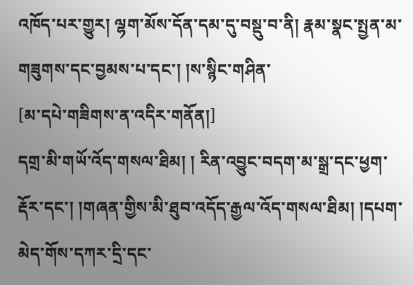འཁོད་པར་གྱུར། ལྷག་མོས་དོན་དམ་དུ་བསྡུ་བ་ནི། རྣམ་སྣང་སྤྱན་མ་གཟུགས་དང་བྱམས་པ་དང་། །ས་སྙིང་གཤིན་
[མ་དཔེ་གཟིགས་ན་འདིར་གནོན།]
དགྲ་མི་གཡོ་འོད་གསལ་ཐིམ། ། རིན་འབྱུང་བདག་མ་སྒྲ་དང་ཕྱག་རྡོར་དང་། །གཞན་གྱིས་མི་ཐུབ་འདོད་རྒྱལ་འོད་གསལ་ཐིམ། །དཔག་མེད་གོས་དཀར་དྲི་དང་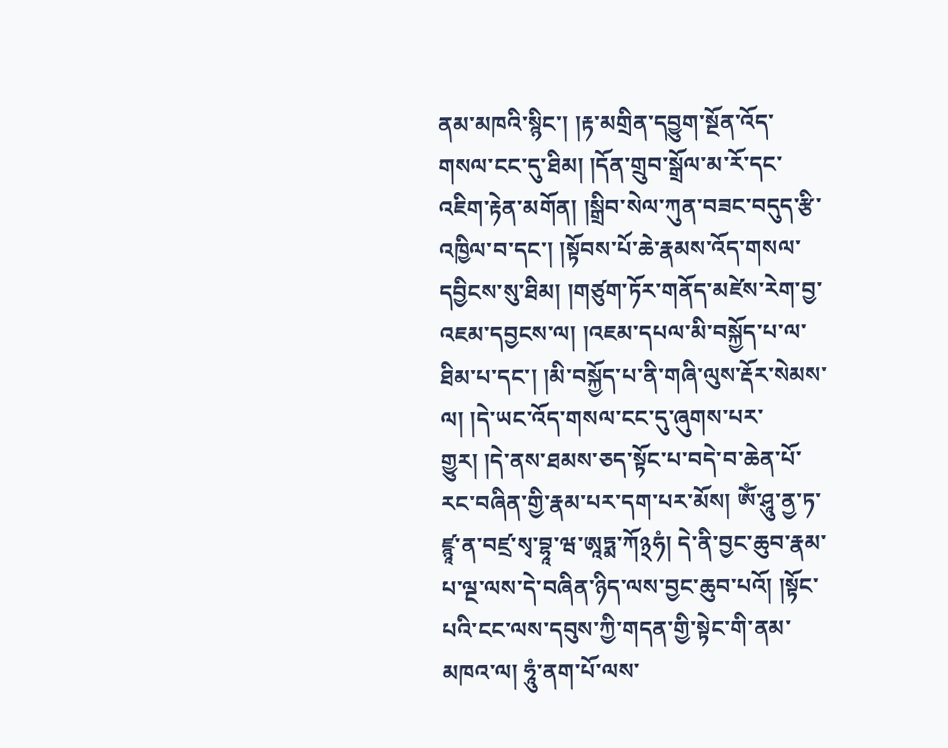ནམ་མཁའི་སྙིང་། །རྟ་མགྲིན་དབྱུག་སྔོན་འོད་གསལ་ངང་དུ་ཐིམ། །དོན་གྲུབ་སྒྲོལ་མ་རོ་དང་འཇིག་རྟེན་མགོན། །སྒྲིབ་སེལ་ཀུན་བཟང་བདུད་རྩི་འཁྱིལ་བ་དང་། །སྟོབས་པོ་ཆེ་རྣམས་འོད་གསལ་དབྱིངས་སུ་ཐིམ། །གཙུག་ཏོར་གནོད་མཛེས་རེག་བྱ་འཇམ་དབྱངས་ལ། །འཇམ་དཔལ་མི་བསྐྱོད་པ་ལ་ཐིམ་པ་དང་། །མི་བསྐྱོད་པ་ནི་གཞི་ལུས་རྡོར་སེམས་ལ། །དེ་ཡང་འོད་གསལ་ངང་དུ་ཞུགས་པར་གྱུར། །དེ་ནས་ཐམས་ཅད་སྟོང་པ་བདེ་བ་ཆེན་པོ་རང་བཞིན་གྱི་རྣམ་པར་དག་པར་མོས། ཨོཾ་ཤཱུ་ནྱ་ཏ་ཛྙཱ་ན་བཛྲ་སྭ་བྷཱ་ཝ་ཨཱཏྨ་ཀོ྅ཧཾ། དེ་ནི་བྱང་ཆུབ་རྣམ་པ་ལྔ་ལས་དེ་བཞིན་ཉིད་ལས་བྱང་ཆུབ་པའོ། །སྟོང་པའི་ངང་ལས་དབུས་ཀྱི་གདན་གྱི་སྟེང་གི་ནམ་མཁའ་ལ། ཧཱུཾ་ནག་པོ་ལས་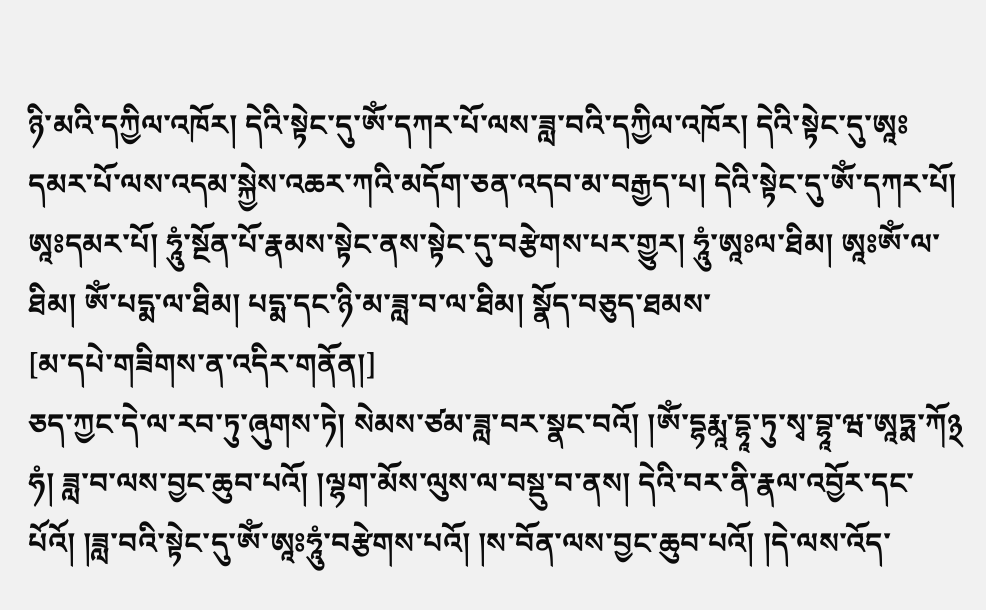ཉི་མའི་དཀྱིལ་འཁོར། དེའི་སྟེང་དུ་ཨོཾ་དཀར་པོ་ལས་ཟླ་བའི་དཀྱིལ་འཁོར། དེའི་སྟེང་དུ་ཨཱཿདམར་པོ་ལས་འདམ་སྐྱེས་འཆར་ཀའི་མདོག་ཅན་འདབ་མ་བརྒྱད་པ། དེའི་སྟེང་དུ་ཨོཾ་དཀར་པོ། ཨཱཿདམར་པོ། ཧཱུཾ་སྔོན་པོ་རྣམས་སྟེང་ནས་སྟེང་དུ་བརྩེགས་པར་གྱུར། ཧཱུཾ་ཨཱཿལ་ཐིམ། ཨཱཿཨོཾ་ལ་ཐིམ། ཨོཾ་པདྨ་ལ་ཐིམ། པདྨ་དང་ཉི་མ་ཟླ་བ་ལ་ཐིམ། སྣོད་བཅུད་ཐམས་
[མ་དཔེ་གཟིགས་ན་འདིར་གནོན།]
ཅད་ཀྱང་དེ་ལ་རབ་ཏུ་ཞུགས་ཏེ། སེམས་ཙམ་ཟླ་བར་སྣང་བའོ། །ཨོཾ་དྷརྨཱ་དྷཱ་ཏུ་སྭ་བྷཱ་ཝ་ཨཱཏྨ་ཀོ྅ཧཾ། ཟླ་བ་ལས་བྱང་ཆུབ་པའོ། །ལྷག་མོས་ལུས་ལ་བསྡུ་བ་ནས། དེའི་བར་ནི་རྣལ་འབྱོར་དང་པོའོ། །ཟླ་བའི་སྟེང་དུ་ཨོཾ་ཨཱཿཧཱུཾ་བརྩེགས་པའོ། །ས་བོན་ལས་བྱང་ཆུབ་པའོ། །དེ་ལས་འོད་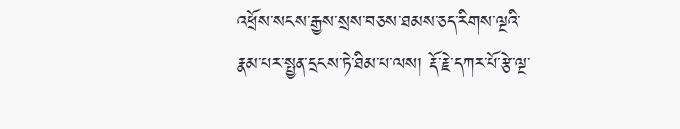འཕྲོས་སངས་རྒྱས་སྲས་བཅས་ཐམས་ཅད་རིགས་ལྔའི་རྣམ་པར་སྤྱན་དྲངས་ཏེ་ཐིམ་པ་ལས། རྡོ་རྗེ་དཀར་པོ་རྩེ་ལྔ་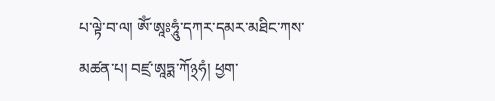པ་ལྟེ་བ་ལ། ཨོཾ་ཨཱཿཧཱུཾ་དཀར་དམར་མཐིང་ཀས་མཚན་པ། བཛྲ་ཨཱཏྨ་ཀོ྅ཧཾ། ཕྱག་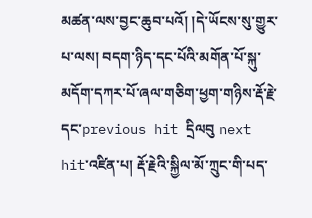མཚན་ལས་བྱང་ཆུབ་པའོ། །དེ་ཡོངས་སུ་གྱུར་པ་ལས། བདག་ཉིད་དང་པོའི་མགོན་པོ་སྐུ་མདོག་དཀར་པོ་ཞལ་གཅིག་ཕྱག་གཉིས་རྡོ་རྗེ་དང་previous hit དྲིལབུ next hit་འཛིན་པ། རྡོ་རྗེའི་སྐྱིལ་མོ་ཀྲུང་གི་པད་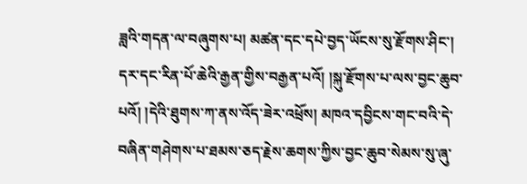ཟླའི་གདན་ལ་བཞུགས་པ། མཚན་དང་དཔེ་བྱད་ཡོངས་སུ་རྫོགས་ཤིང་། དར་དང་རིན་པོ་ཆེའི་རྒྱན་གྱིས་བརྒྱན་པའོ། །སྐུ་རྫོགས་པ་ལས་བྱང་ཆུབ་པའོ། །དེའི་ཐུགས་ཀ་ནས་འོད་ཟེར་འཕྲོས། མཁའ་དབྱིངས་གང་བའི་དེ་བཞིན་གཤེགས་པ་ཐམས་ཅད་རྗེས་ཆགས་ཀྱིས་བྱང་ཆུབ་སེམས་སུ་ཞུ་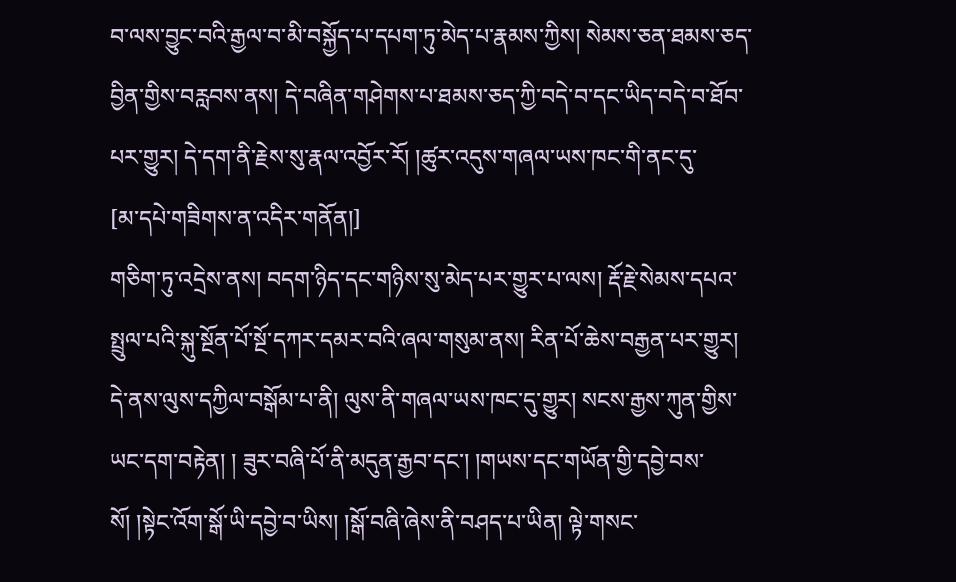བ་ལས་བྱུང་བའི་རྒྱལ་བ་མི་བསྐྱོད་པ་དཔག་ཏུ་མེད་པ་རྣམས་ཀྱིས། སེམས་ཅན་ཐམས་ཅད་བྱིན་གྱིས་བརླབས་ནས། དེ་བཞིན་གཤེགས་པ་ཐམས་ཅད་ཀྱི་བདེ་བ་དང་ཡིད་བདེ་བ་ཐོབ་པར་གྱུར། དེ་དག་ནི་རྗེས་སུ་རྣལ་འབྱོར་རོ། །ཚུར་འདུས་གཞལ་ཡས་ཁང་གི་ནང་དུ་
[མ་དཔེ་གཟིགས་ན་འདིར་གནོན།]
གཅིག་ཏུ་འདྲེས་ནས། བདག་ཉིད་དང་གཉིས་སུ་མེད་པར་གྱུར་པ་ལས། རྡོ་རྗེ་སེམས་དཔའ་སྤྲུལ་པའི་སྐུ་སྔོན་པོ་སྔོ་དཀར་དམར་བའི་ཞལ་གསུམ་ནས། རིན་པོ་ཆེས་བརྒྱན་པར་གྱུར། དེ་ནས་ལུས་དཀྱིལ་བསྒོམ་པ་ནི། ལུས་ནི་གཞལ་ཡས་ཁང་དུ་གྱུར། སངས་རྒྱས་ཀུན་གྱིས་ཡང་དག་བརྟེན། ། ཟུར་བཞི་པོ་ནི་མདུན་རྒྱབ་དང་། །གཡས་དང་གཡོན་གྱི་དབྱེ་བས་སོ། །སྟེང་འོག་སྒོ་ཡི་དབྱེ་བ་ཡིས། །སྒོ་བཞི་ཞེས་ནི་བཤད་པ་ཡིན། ལྟེ་གསང་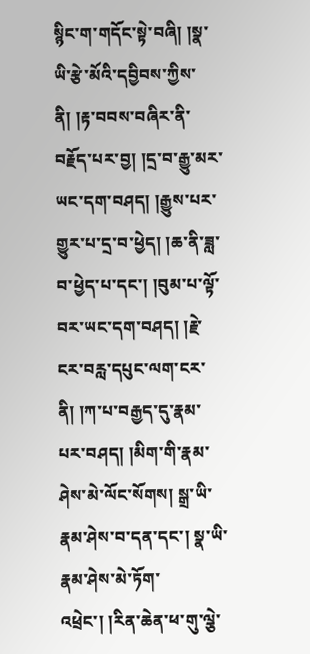སྙིང་ག་གདོང་སྟེ་བཞི། །སྣ་ཡི་རྩེ་མོའི་དབྱིབས་ཀྱིས་ནི། །རྟ་བབས་བཞིར་ནི་བརྗོད་པར་བྱ། །དྲ་བ་རྒྱུ་མར་ཡང་དག་བཤད། །རྒྱུས་པར་གྱུར་པ་དྲ་བ་ཕྱེད། །ཆ་ནི་ཟླ་བ་ཕྱེད་པ་དང་། །བུམ་པ་ལྟོ་བར་ཡང་དག་བཤད། །རྗེ་ངར་བརླ་དཔུང་ལག་ངར་ནི། །ཀ་པ་བརྒྱད་དུ་རྣམ་པར་བཤད། །མིག་གི་རྣམ་ཤེས་མེ་ལོང་སོགས། སྒྲ་ཡི་རྣམ་ཤེས་བ་དན་དང་། སྣ་ཡི་རྣམ་ཤེས་མེ་ཏོག་འཕྲེང་། །རིན་ཆེན་ཕ་གུ་ལྕེ་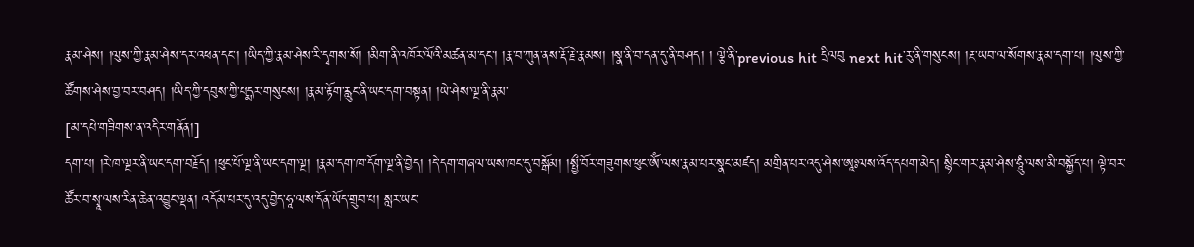རྣམ་ཤེས། །ལུས་ཀྱི་རྣམ་ཤེས་དར་འཕན་དང་། །ཡིད་ཀྱི་རྣམ་ཤེས་རི་དྭགས་སོ། །མིག་ནི་འཁོར་ལོའི་མཚན་མ་དང་། །རྣ་བ་ཀུན་ནས་རྡོ་རྗེ་རྣམས། །སྣ་ནི་བ་དན་དུ་ནི་བཤད། ། ལྕེ་ནི་previous hit དྲིལབུ next hit་རུ་ནི་གསུངས། །རྔ་ཡབ་ལ་སོགས་རྣམ་དག་པ། །ལུས་ཀྱི་ཚོགས་ཤེས་བྱ་བར་བཤད། །ཡིད་ཀྱི་དབུས་ཀྱི་པདྨར་གསུངས། །རྣམ་རྟོག་རླུང་ནི་ཡང་དག་བསྟན། །ཡེ་ཤེས་ལྔ་ནི་རྣམ་
[མ་དཔེ་གཟིགས་ན་འདིར་གནོན།]
དག་པ། །རེ་ཁ་ལྔར་ནི་ཡང་དག་བརྗོད། །ཕུང་པོ་ལྔ་ནི་ཡང་དག་ལྔ། །རྣམ་དག་ཁ་དོག་ལྔ་ནི་བྱེད། །དེ་དག་གཞལ་ཡས་ཁང་དུ་བསྒོམ། །སྤྱྀ་བོར་གཟུགས་ཕུང་ཨོཾ་ལས་རྣམ་པར་སྣང་མཛད། མགྲིན་པར་འདུ་ཤེས་ཨཱཿལས་འོད་དཔག་མེད། སྙིང་གར་རྣམ་ཤེས་ཧཱུཾ་ལས་མི་བསྐྱོད་པ། ལྟེ་བར་ཚོར་བ་སྭཱ་ལས་རིན་ཆེན་འབྱུང་ལྡན། འདོམ་པར་དུ་འདུ་བྱེད་ཧཱ་ལས་དོན་ཡོད་གྲུབ་པ། སླར་ཡང་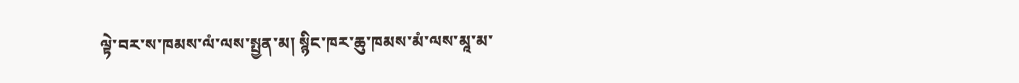ལྟེ་བར་ས་ཁམས་ལཾ་ལས་སྤྱན་མ། སྙིང་ཁར་ཆུ་ཁམས་མཾ་ལས་མཱ་མ་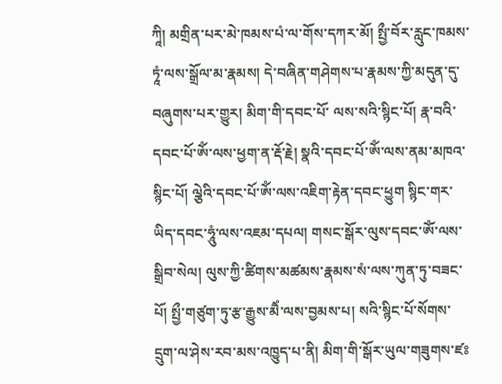ཀཱི། མགྲིན་པར་མེ་ཁམས་པཾ་ལ་གོས་དཀར་མོ། སྤྱྀ་བོར་རླུང་ཁམས་ཏཱཾ་ལས་སྒྲོལ་མ་རྣམས། དེ་བཞིན་གཤེགས་པ་རྣམས་ཀྱི་མདུན་དུ་བཞུགས་པར་གྱུར། མིག་གི་དབང་པོ་ ལས་སའི་སྙིང་པོ། རྣ་བའི་དབང་པོ་ཨོཾ་ལས་ཕྱག་ན་རྡོ་རྗེ། སྣའི་དབང་པོ་ཨོཾ་ལས་ནམ་མཁའ་སྙིང་པོ། ལྕེའི་དབང་པོ་ཨོཾ་ལས་འཇིག་རྟེན་དབང་ཕྱུག སྙིང་གར་ཡིད་དབང་ཧཱུཾ་ལས་འཇམ་དཔལ། གསང་སྒོར་ལུས་དབང་ཨོཾ་ལས་སྒྲིབ་སེལ། ལུས་ཀྱི་ཚིགས་མཚམས་རྣམས་སཾ་ལས་ཀུན་ཏུ་བཟང་པོ། སྤྱྀ་གཙུག་ཏུ་རྩ་རྒྱུས་མཻཾ་ལས་བྱམས་པ། སའི་སྙིང་པོ་སོགས་དྲུག་ལ་ཤེས་རབ་མས་འཁྱུད་པ་ནི། མིག་གི་སྒོར་ཡུལ་གཟུགས་ཛཿ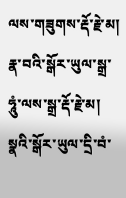ལས་གཟུགས་རྡོ་རྗེ་མ། རྣ་བའི་སྒོར་ཡུལ་སྒྲ་ཧཱུཾ་ལས་སྒྲ་རྡོ་རྗེ་མ། སྣའི་སྒོར་ཡུལ་དྲི་བཾ་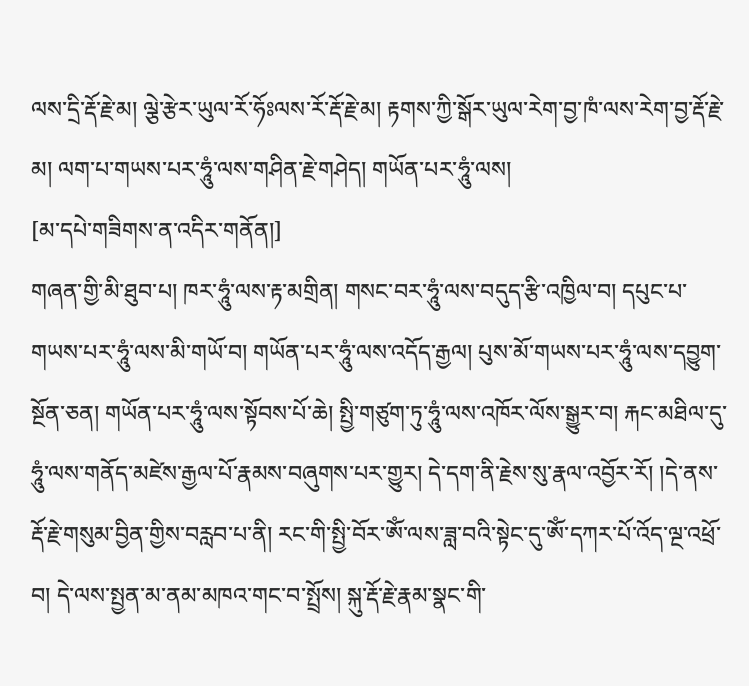ལས་དྲི་རྡོ་རྗེ་མ། ལྕེ་རྩེར་ཡུལ་རོ་ཧོཿལས་རོ་རྡོ་རྗེ་མ། རྟགས་ཀྱི་སྒོར་ཡུལ་རེག་བྱ་ཁཾ་ལས་རེག་བྱ་རྡོ་རྗེ་མ། ལག་པ་གཡས་པར་ཧཱུཾ་ལས་གཤིན་རྗེ་གཤེད། གཡོན་པར་ཧཱུཾ་ལས།
[མ་དཔེ་གཟིགས་ན་འདིར་གནོན།]
གཞན་གྱི་མི་ཐུབ་པ། ཁར་ཧཱུཾ་ལས་རྟ་མགྲིན། གསང་བར་ཧཱུཾ་ལས་བདུད་རྩི་འཁྱིལ་བ། དཔུང་པ་གཡས་པར་ཧཱུཾ་ལས་མི་གཡོ་བ། གཡོན་པར་ཧཱུཾ་ལས་འདོད་རྒྱལ། པུས་མོ་གཡས་པར་ཧཱུཾ་ལས་དབྱུག་སྔོན་ཅན། གཡོན་པར་ཧཱུཾ་ལས་སྟོབས་པོ་ཆེ། སྤྱི་གཙུག་ཏུ་ཧཱུཾ་ལས་འཁོར་ལོས་སྒྱུར་བ། རྐང་མཐིལ་དུ་ཧཱུཾ་ལས་གནོད་མཛེས་རྒྱལ་པོ་རྣམས་བཞུགས་པར་གྱུར། དེ་དག་ནི་རྗེས་སུ་རྣལ་འབྱོར་རོ། །དེ་ནས་རྡོ་རྗེ་གསུམ་བྱིན་གྱིས་བརླབ་པ་ནི། རང་གི་སྤྱི་བོར་ཨོཾ་ལས་ཟླ་བའི་སྟེང་དུ་ཨོཾ་དཀར་པོ་འོད་ལྔ་འཕྲོ་བ། དེ་ལས་སྤྱན་མ་ནམ་མཁའ་གང་བ་སྤྲོས། སྐུ་རྡོ་རྗེ་རྣམ་སྣང་གི་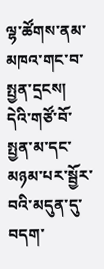ལྷ་ཚོགས་ནམ་མཁའ་གང་བ་སྤྱན་དྲངས། དེའི་གཙོ་བོ་སྤྱན་མ་དང་མཉམ་པར་སྦྱོར་བའི་མདུན་དུ་བདག་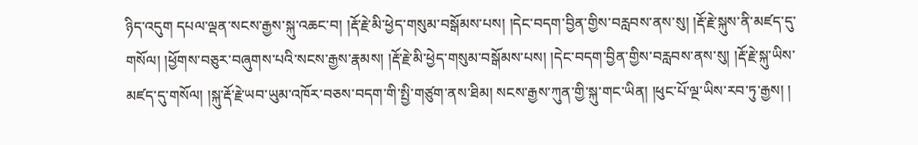ཉིད་འདུག དཔལ་ལྡན་སངས་རྒྱས་སྐུ་འཆང་བ། །རྡོ་རྗེ་མི་ཕྱེད་གསུམ་བསྒོམས་པས། །དེང་བདག་བྱིན་གྱིས་བརླབས་ནས་སུ། །རྡོ་རྗེ་སྐུས་ནི་མཛད་དུ་གསོལ། །ཕྱོགས་བཅུར་བཞུགས་པའི་སངས་རྒྱས་རྣམས། །རྡོ་རྗེ་མི་ཕྱེད་གསུམ་བསྒོམས་པས། །དེང་བདག་བྱིན་གྱིས་བརླབས་ནས་སུ། །རྡོ་རྗེ་སྐུ་ཡིས་མཛད་དུ་གསོལ། །སྐུ་རྡོ་རྗེ་ཡབ་ཡུམ་འཁོར་བཅས་བདག་གི་སྤྱི་གཙུག་ནས་ཐིམ། སངས་རྒྱས་ཀུན་གྱི་སྐུ་གང་ཡིན། །ཕུང་པོ་ལྔ་ཡིས་རབ་ཏུ་རྒྱས། །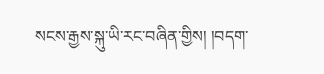སངས་རྒྱས་སྐུ་ཡི་རང་བཞིན་གྱིས། །བདག་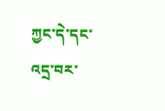ཀྱང་དེ་དང་འདྲ་བར་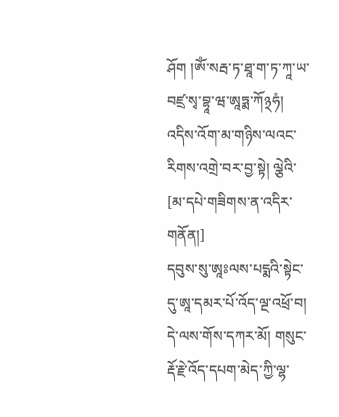ཤོག །ཨོཾ་སརྦ་ཏ་ཐཱ་ག་ཏ་ཀཱ་ཡ་བཛྲ་སྭ་བྷཱ་ཝ་ཨཱཏྨ་ཀོ྅ཧཾ། འདིས་འོག་མ་གཉིས་ལའང་རིགས་འགྲེ་བར་བྱ་སྟེ། ལྕེའི་
[མ་དཔེ་གཟིགས་ན་འདིར་གནོན།]
དབུས་སུ་ཨཱཿལས་པདྨའི་སྟེང་དུ་ཨཱ་དམར་པོ་འོད་ལྔ་འཕྲོ་བ། དེ་ལས་གོས་དཀར་མོ། གསུང་རྡོ་རྗེ་འོད་དཔག་མེད་ཀྱི་ལྷ་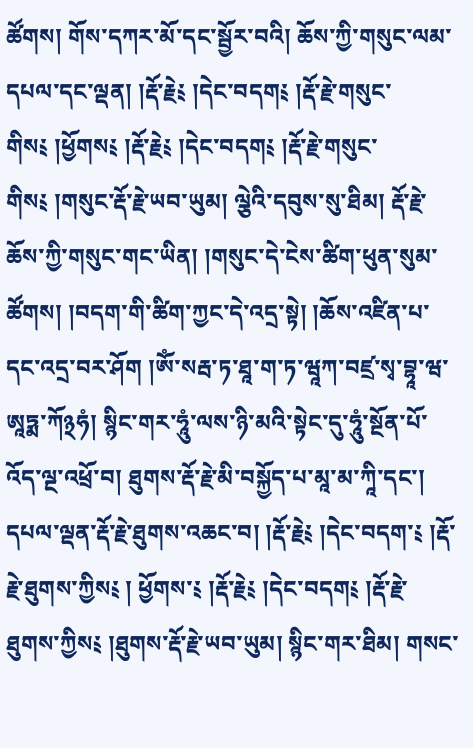ཚོགས། གོས་དཀར་མོ་དང་སྦྱོར་བའི། ཆོས་ཀྱི་གསུང་ལམ་དཔལ་དང་ལྡན། །རྡོ་རྗེ༴ །དེང་བདག༴ །རྡོ་རྗེ་གསུང་གིས༴ །ཕྱོགས༴ །རྡོ་རྗེ༴ །དེང་བདག༴ །རྡོ་རྗེ་གསུང་གིས༴ །གསུང་རྡོ་རྗེ་ཡབ་ཡུམ། ལྕེའི་དབུས་སུ་ཐིམ། རྡོ་རྗེ་ཆོས་ཀྱི་གསུང་གང་ཡིན། །གསུང་དེ་ངེས་ཚིག་ཕུན་སུམ་ཚོགས། །བདག་གི་ཚིག་ཀྱང་དེ་འདྲ་སྟེ། །ཆོས་འཛིན་པ་དང་འདྲ་བར་ཤོག །ཨོཾ་སརྦ་ཏ་ཐཱ་ག་ཏ་ཝཱཀ་བཛྲ་སྭ་བྷཱ་ཝ་ཨཱཏྨ་ཀོ྅ཧཾ། སྙིང་གར་ཧཱུཾ་ལས་ཉི་མའི་སྟེང་དུ་ཧཱུཾ་སྔོན་པོ་འོད་ལྔ་འཕྲོ་བ། ཐུགས་རྡོ་རྗེ་མི་བསྐྱོད་པ་མཱ་མ་ཀཱི་དང་། དཔལ་ལྡན་རྡོ་རྗེ་ཐུགས་འཆང་བ། །རྡོ་རྗེ༴ །དེང་བདག་༴ །རྡོ་རྗེ་ཐུགས་ཀྱིས༴ ། ཕྱོགས་༴ །རྡོ་རྗེ༴ །དེང་བདག༴ །རྡོ་རྗེ་ཐུགས་ཀྱིས༴ །ཐུགས་རྡོ་རྗེ་ཡབ་ཡུམ། སྙིང་གར་ཐིམ། གསང་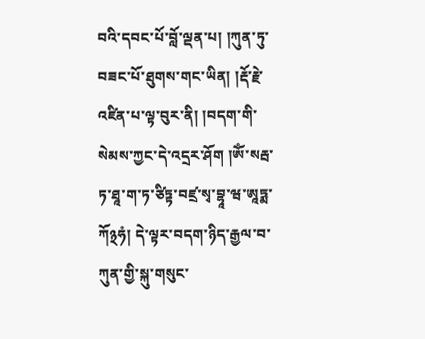བའི་དབང་པོ་བློ་ལྡན་པ། །ཀུན་ཏུ་བཟང་པོ་ཐུགས་གང་ཡིན། །རྡོ་རྗེ་འཛིན་པ་ལྟ་བུར་ནི། །བདག་གི་སེམས་ཀྱང་དེ་འདྲར་ཤོག །ཨོཾ་སརྦ་ཏ་ཐཱ་ག་ཏ་ཙིཏྟ་བཛྲ་སྭ་བྷཱ་ཝ་ཨཱཏྨ་ཀོ྅ཧཾ། དེ་ལྟར་བདག་ཉིད་རྒྱལ་བ་ཀུན་གྱི་སྐུ་གསུང་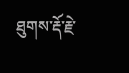ཐུགས་རྡོ་རྗེ་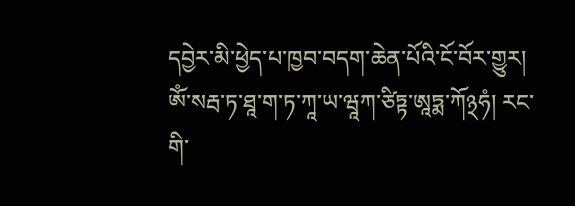དབྱེར་མི་ཕྱེད་པ་ཁྱབ་བདག་ཆེན་པོའི་ངོ་བོར་གྱུར། ཨོཾ་སརྦ་ཏ་ཐཱ་ག་ཏ་ཀཱ་ཡ་ཝཱཀ་ཙིཏྟ་ཨཱཏྨ་ཀོ྅ཧཾ། རང་གི་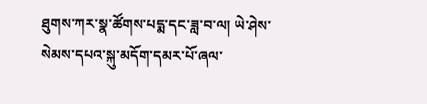ཐུགས་ཀར་སྣ་ཚོགས་པདྨ་དང་ཟླ་བ་ལ། ཡེ་ཤེས་སེམས་དཔའ་སྐུ་མདོག་དམར་པོ་ཞལ་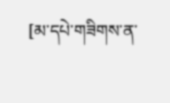[མ་དཔེ་གཟིགས་ན་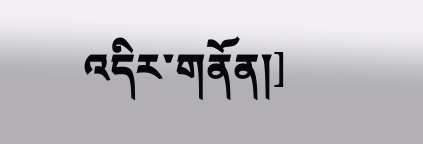འདིར་གནོན།]